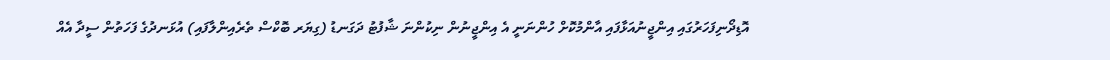އޮޑިދޯނިފަހަރުގައި އިންޖީނުއަޅާފައި އާންމުކޮށް ހުންނަނީ އެ އިންޖީނުން ނިކުންނަ ޝާފުޓު ދަގަނޑު (ގިޔަރ ބޮކްސް ތެރެއިންލާފައި) އުޅަނދުގެ ފަހަތުން ސީދާ އެއް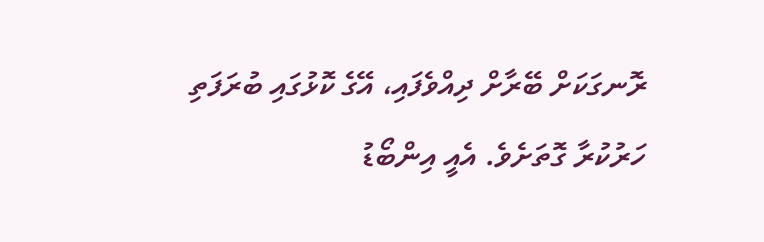ރޮނގަކަށް ބޭރާށް ދިއްވެފައި، އޭގެ ކޮޅުގައި ބުރަފަތި ހަރުކުރާ ގޮތަށެވެ. އެއީ އިންބޯޑު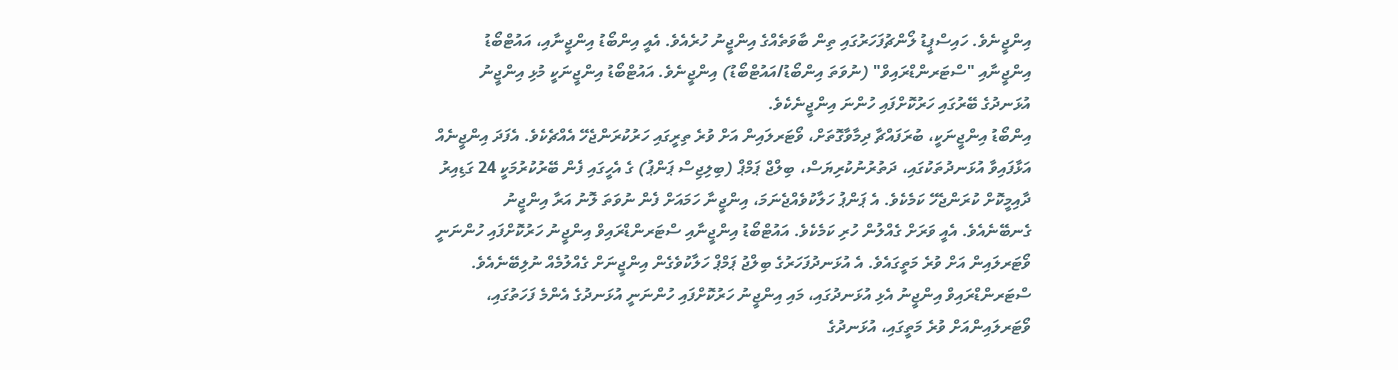އިންޖީނެވެ. ހައިސްޕީޑު ލޯންޗުފަހަރުގައި ތިން ބާވަތެއްގެ އިންޖީނު ހުރެއެވެ. އެއީ އިންބޯޑު އިންޖީނާއި، އައުޓްބޯޑު އިންޖީނާއި "ސްޓަރންޑްރައިވް" (ނުވަތަ އިންބޯޑު/އައުޓްބޯޑު) އިންޖީނެވެ. އައުޓްބޯޑު އިންޖީނަކީ މުޅި އިންޖީނު އުޅަނދުގެ ބޭރުގައި ހަރުކޮށްފައި ހުންނަ އިންޖީނެކެވެ.
އިންބޯޑު އިންޖީނަކީ، ބުރަފައްޗާ ދިމާވާގޮތަށް، ވޯޓަރލައިން އަށް ވުރެ ތިރީގައި ހަރުކުރަންޖެހޭ އެއްޗެކެވެ. އެފަދަ އިންޖީނެއް އަޅާފައިވާ އުޅަނދުތަކުގައި، ދަތުރުނުކުރިޔަސް، ބިލްޖް ޕަމްޕް (ބިލިޖިސް ޕަންޕު) ގެ އެހީގައި ފެން ބޭރުކުރުމަކީ 24 ގަޑިއިރު ދާއިމީކޮށް ކުރަންޖެހޭ ކަމެކެވެ. އެ ޕަންޕު ހަލާކުވެއްޖެނަމަ، އިންޖީނާ ހަމައަށް ފެން ނުވަތަ ލޮނު އަރާ އިންޖީނު ގެނބޭނެއެވެ. އެއީ ވަރަށް ގެއްލުން ހުރި ކަމެކެވެ. އައުޓްބޯޑު އިންޖީނާއި ސްޓަރންޑްރައިވް އިންޖީނު ހަރުކޮށްފައި ހުންނަނީ ވޯޓަރލައިން އަށް ވުރެ މަތީގައެވެ. އެ އުޅަނދުފަހަރުގެ ބިލްޖު ޕަމްޕް ހަލާކުވެގެން އިންޖީނަށް ގެއްލުމެއް ނުލިބޭނެއެވެ.
ސްޓަރންޑްރައިވް އިންޖީނު އެޅި އުޅަނދުގައި، މައި އިންޖީނު ހަރުކޮށްފައި ހުންނަނީ އުޅަނދުގެ އެންމެ ފަހަތުގައި، ވޯޓަރލައިންއަށް ވުރެ މަތީގައި، އުޅަނދުގެ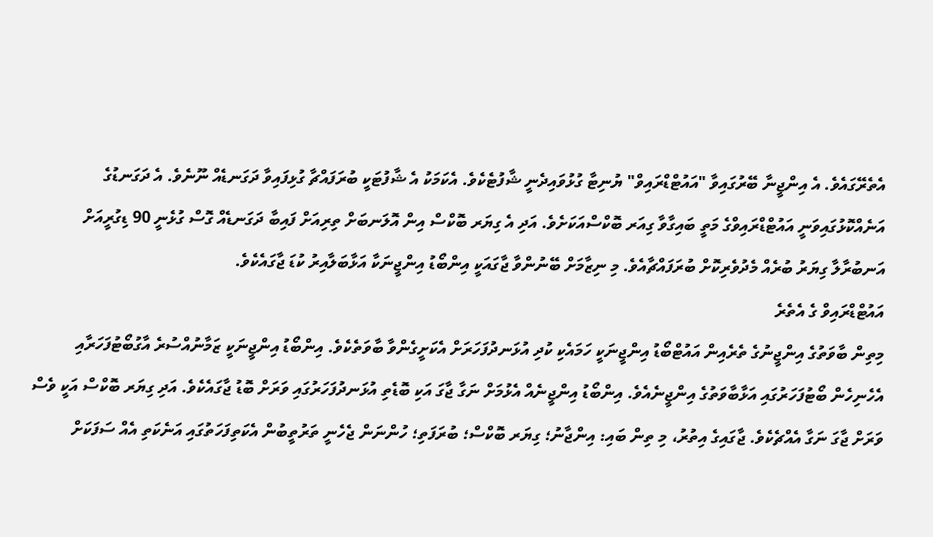އެތެރޭގައެވެ. އެ އިންޖީނާ ބޭރުގައިވާ "އައުޓްޑްރައިވް" ޔުނިޓާ ގުޅުވައިދެނީ ޝާފުޓެކެވެ. އެކަމަކު އެ ޝާފުޓަކީ ބުރަފައްޗާ ގުޅިފައިވާ ދަގަނޑެއް ނޫނެވެ. އެ ދަގަނޑުގެ އަނެއްކޮޅުގައިވަނީ އައުޓްޑްރައިވްގެ މަތީ ބައިގާވާ ގިއަރ ބޮކްސްއަކަށެވެ. އަދި އެ ގިޔަރ ބޮކްސް އިން އޮލަނބަށް ތިރިއަށް ފައިބާ ދަގަނޑެއް ގޮސް ގުޅެނީ 90 ޑިގުރީއަށް އަނބުރާލާ ގިޔަރު ބުރެއް މެދުވެރިކޮށް ބުރަފައްޗާއެވެ. މި ނިޒާމަށް ބޭނުންވާ ޖާގައަކީ އިންބޯޑު އިންޖީނަކާ އަޅާބަލާއިރު ކުޑަ ޖާގައެކެވެ.
އައުޓްޑްރައިވް ގެ އެތެރެ
މިތިން ބާވަތުގެ އިންޖީނުގެ ތެރެއިން އައުޓްބޯޑު އިންޖީނަކީ ހަމައެކި ކުދި އުޅަނދުފަހަރަށް އެކަށީގެންވާ ބާވަތެކެވެ. އިންބޯޑު އިންޖީނަކީ ޒަމާނުއްސުރެ އާގުބޯޓުފަހަރާއި އެހެނިހެން ބޯޓުފަހަރުގައި އަޅާބާވަތުގެ އިންޖީނެއެވެ. އިންބޯޑު އިންޖީނެއް އެޅުމަށް ނަގާ ޖާގަ އަކި ބޮޑެތި އުޅަނދުފަހަރުގައި ވަރަށް ބޮޑު ޖާގައެކެވެ. އަދި ގިޔަރ ބޮކްސް އަކީ ވެސް ވަރަށް ޖާގަ ނަގާ އެއްޗެކެވެ. ޖާގައިގެ އިތުރު، މި ތިން ބައި: އިންޖާނު؛ ގިޔަރ ބޮކްސް؛ ބުރަފަތި؛ ހުންނަން ޖެހެނީ ތަރުތީބުން އެކަތިފަހަތުގައި އަނެކަތި އެއް ސަފަކަށް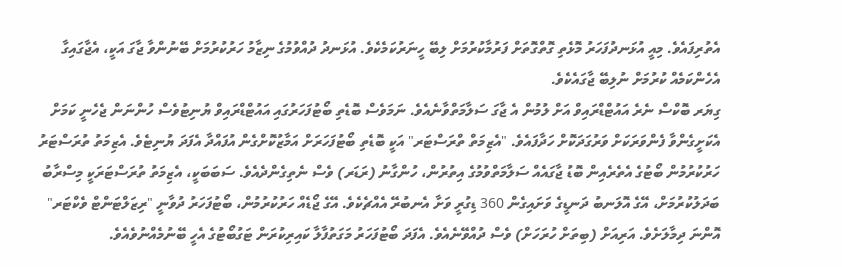އެތުރިފައެވެ. މިއީ އުޅަނދުފަހަރު މޮޅެތި ގޮތްގޮތަށް ފަރުމާކުރުމަށް ލިބޭ ހީނަރުކަމެކެވެ. އުޅަނދު ދުއްވުމުގެ ނިޒާމު ހަރުކުރުމަށް ބޭނުންވާ ޖާގަ އަކީ، އެޖާގައިގާ އެހެންކަމެއް ކުރުމަށް ނުލިބޭ ޖާގައެކެވެ.
ގިޔަރ ބޮކްސް ނެރެ އައުޓްޑްރައިވް އަށް ލުމުން އެ ޖާގަ ސަލާމަތްވާނެއެވެ. ނަމަވެސް ބޮޑެތި ބޯޓުފަހަރުގައި އައުޓްޑްރައިވް ޔުނިޓުވެސް ހުންނަން ޖެހެނީ ކަމަށް އެކަށީގެންވާ ފެންވަރަކަށް ވަރުގަދަކޮށް ހަދާފައެވެ. "އެޒިމަތް ތްރަސްޓަރ" އަކީ ބޮޑެތި ބޯޓުފަހަރަށް އަމާޒުކޮށްގެން އުފައްދާ އެފަދަ ޔުނިޓެވެ. އެޒިމަތު ތުރަސްޓަރު ހަރުކުރުމުން ބޯޓުގެ އެތެރެއިން ބޮޑު ޖާގައެއް ސަލާމަތްވުމުގެ އިތުރުން، ހުންގާނު (ރަޑަރ) ވެސް ނެތިގެންދެއެވެ. ސަބަބަކީ، އެޒިމަތު ތުރަސްޓަރަކީ މިސްރާބު ބަދަލުކުރުމަށް، އޭގެ އޮލަނބު ދަނޑީގެ ވަށައިގެން 360 ޑިގުރީ ވަށާ އެނބުރޭ އެއްޗެކެވެ. އޭގެ ޖޯޑެއް ހަރުކުރުމުން، ބޯޓުފަހަރު ދުވާނީ "ރިޒަލްޓަންޓް ވެކްޓަރ" އޮންނަ ދިމާލަށެވެ. އަރިއަށް (ބިތަށް ހުރަހަށް) ވެސް ދުއްވޭނެއެވެ. އެފަދަ ބޯޓުފަހަރު މަގަތުފާލާ ކައިރިކުރަން ޓަގުބޯޓުގެ އެހީ ބޭނުމެއްނުވެއެވެ.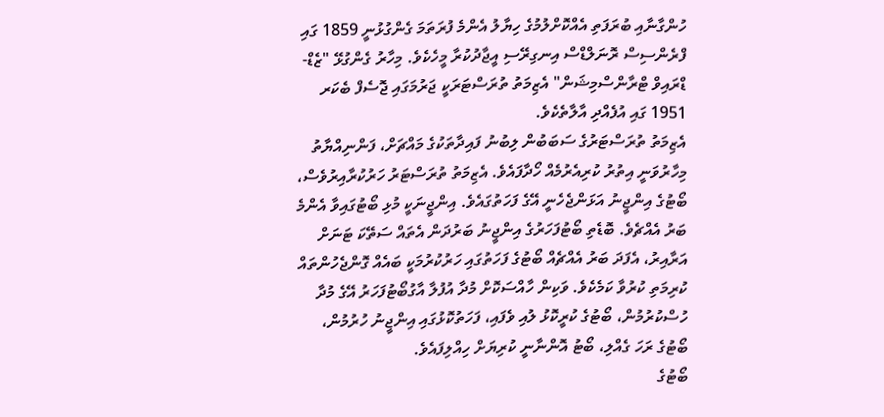ހުންގާނާއި ބުރަފަތި އެއްކޮށްލުމުގެ ހިޔާލު އެންމެ ފުރަތަމަ ގެންގުޅުނީ 1859 ގައި ފްރެންސިސް ރޮނަލްޑްސް އިނގިރޭސި އީޖާދުކުރާ މީހެކެވެ. މިހާރު ގެންގުޅޭ "ޒެޑް-ޑްރައިވް ޓްރާންސްމިޝަން" އެޒިމަތު ތުރަސްޓަރަކީ ޖަރުމަގައި ޖޮސެފް ބެކަރ 1951 ގައި އުފެއްދި އާލާތެކެވެ.
އެޒިމަތު ތުރަސްޓަރުގެ ސަބަބުން ލިބުނު ފައިދާތަކުގެ މައްޗަށް، ފަންނިއްޔާތު މިހާރުވަނީ އިތުރު ކުރިއެރުމެއް ހޯދާފައެވެ. އެޒިމަތު ތުރަސްޓަރު ހަރުކުރާއިރުވެސް، ބޯޓުގެ އިންޖީނު އަޅަންޖެހެނީ އޭގެ ފަހަތުގައެވެ. އިންޖީނަކީ މުޅި ބޯޓުގައިވާ އެންމެ ބަރު އެއްޗެވެ. ބޮޑެތި ބޯޓުފަހަރުގެ އިންޖީނު ބަރުދަން އެތައް ސަތޭކަ ޓަނަށް އަރާއިރު، އެފަދަ ބަރު އެއްޗެއް ބޯޓުގެ ފަހަތުގައި ހަރުކުރުމަކީ ބައެއް ގޮންޖެހުންތައް ކުރިމަތި ކުރުވާ ކަމެކެވެ. ވަކިން ހާއްސަކޮށް މުދާ އުފުލާ އާގުބޯޓުފަހަރު އޭގެ މުދާ ހުސްކުރުމުން، ބޯޓުގެ ކުރީކޮޅު ލުއި ވެފައި، ފަހަތުކޮޅުގައި އިންޖީނު ހުރުމުން، ބޯޓުގެ ރަހަ ގެއްލި، ބޯޓު އޮންނާނީ ކުރިޔަށް ހިއްލިފައެވެ.
ބޯޓުގެ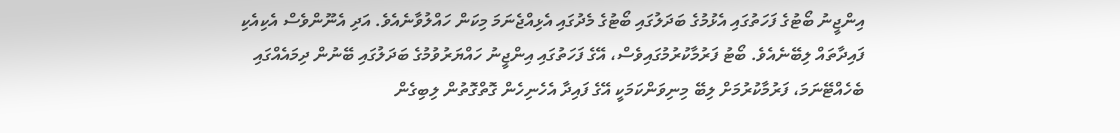އިންޖީނު ބޯޓުގެ ފަހަތުގައި އެޅުމުގެ ބަދަލުގައި ބޯޓުގެ މެދުގައި އެޅިއްޖެނަމަ މިކަން ހައްލުވާނެއެވެ. އަދި އެނޫންވެސް އެކިއެކި ފައިދާތައް ލިބޭނެއެވެ. ބޯޓު ފަރުމާކުރުމުގައިވެސް، އޭގެ ފަހަތުގައި އިންޖީނު ހައްޔަރުވުމުގެ ބަދަލުގައި ބޭނުން ދިމައެއްގައި ބެހެއްޓޭނަމަ، ފަރުމާކުރުމަށް ލިބޭ މިނިވަންކަމަކީ އޭގެ ފައިދާ އެހެނިހެން ގޮތްގޮތުން ލިބިގެން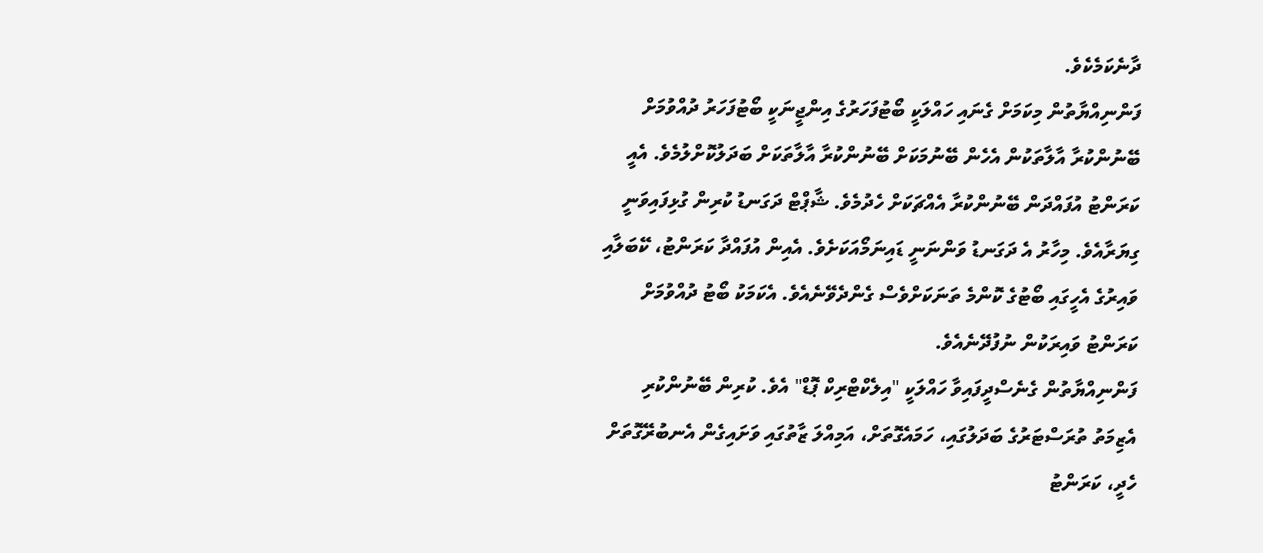ދާނެކަމެކެވެ.
ފަންނިއްޔާތުން މިކަމަށް ގެނައި ހައްލަކީ ބޯޓުފަހަރުގެ އިންޖީނަކީ ބޯޓުފަހަރު ދުއްވުމަށް ބޭނުންކުރާ އާލާތަކުން އެހެން ބޭނުމަކަށް ބޭނުންކުރާ އާލާތަކަށް ބަދަލުކޮށްލުމެވެ. އެއީ ކަރަންޓު އުފައްދަން ބޭނުންކުރާ އެއްޗަކަށް ހެދުމެވެ. ޝާޕްޓް ދަގަނޑު ކުރިން ގުޅިފައިވަނީ ގިޔަރާއެވެ. މިހާރު އެ ދަގަނޑު ވަންނަނީ ޑައިނަމޯއަކަށެވެ. އެއިން އުފައްދާ ކަރަންޓު، ކޭބަލާއި ވައިރުގެ އެހީގައި ބޯޓުގެ ކޮންމެ ތަނަކަށްވެސް ގެންދެވޭނެއެވެ. އެކަމަކު ބޯޓު ދުއްވުމަށް ކަރަންޓު ވައިރަކުން ނުފުދޭނެއެވެ.
ފަންނިއްޔާތުން ގެނެސްދީފައިވާ ހައްލަކީ "އިލެކްޓްރިކް ޕޮޑް" އެވެ. ކުރިން ބޭނުންކުރި އެޒިމަތު ތުރަސްޓަރުގެ ބަދަލުގައި، ހަމައެގޮތަށް، އަމިއްލަ ޒާތުގައި ވަށައިގެން އެނބުރޭގޮތަށް ހެދީ، ކަރަންޓު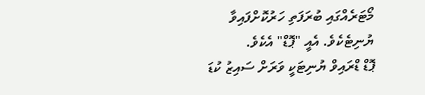މޯޓަރެއްގައި ބުރަފަތި ހަރުކޮށްފައިވާ ޔުނިޓެކެވެ. އެއީ "ޕޮޑް" އެކެވެ.
ޕޮޑް ޑްރައިވް ޔުނިޓަކީ ވަރަށް ސައިޒު ކުޑަ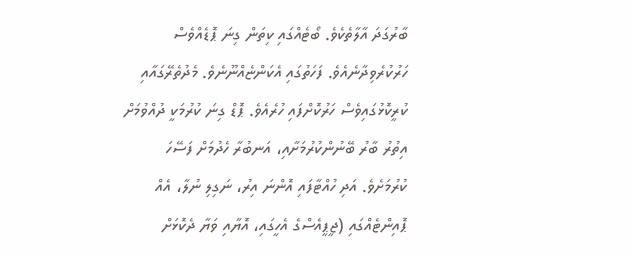ބާރުގަދަ އާލާތެކެވެ. ބޯޓެއްގައި ކިތަން ގިނަ ޕޮޑެއްވެސް ހަރުކުރެވިދާނެއެވެ. ފަހަތުގައި އެކަންޏެއްނޫނެވެ. މެދުތެރޭގައާއި ކުރީކޮޅުގައިވެސް ހަރުކޮށްފައި ހުރެއެވެ. ޕޮޑް ގިނަ ކުރުމަކީ ދުއްވުމަށް އިތުރު ބާރު ބޭނުންކުރުމަށާއި، އަނބުރާ ހެދުމަށް ފަސޭހަ ކުރުމަށެވެ. އަދި ހުއްޓާފައި އޮންނަ އިރު، ނަގިލި ނުލާ، އެއް ޕޮއިންޓެއްގައި (ޖީޕީއެސްގެ އެހީގައި، އޮޔާއި ވަޔާ ދެކޮޅަށް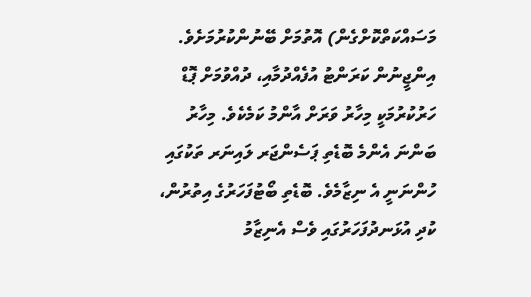މަސައްކަތްކޮށްގެން) އޮތުމަށް ބޭނުންކުރުމަށެވެ.
އިންޖީނުން ކަރަންޓު އުފެއްދުމާއި، ދުއްވުމަށް ޕޮޑް ހަރުކުރުމަކީ މިހާރު ވަރަށް އާންމު ކަމެކެވެ. މިހާރު ބަންނަ އެންމެ ބޮޑެތި ޕަސެންޖަރ ލައިނަރ ތަކުގައި ހުންނަނީ އެ ނިޒާމެވެ. ބޮޑެތި ބޯޓުފަހަރުގެ އިތުރުން، ކުދި އުޅަނދުފަހަރުގައި ވެސް އެނިޒާމު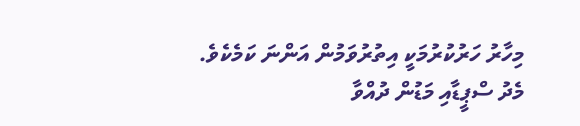މިހާރު ހަރުކުރުމަކީ އިތުރުވަމުން އަންނަ ކަމެކެވެ. މެދު ސްޕީޑާއި މަޑުން ދުއްވާ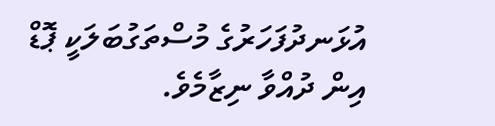އުޅަނދުފަހަރުގެ މުސްތަގުބަލަކީ ޕޮޑް އިން ދުއްވާ ނިޒާމެވެ.